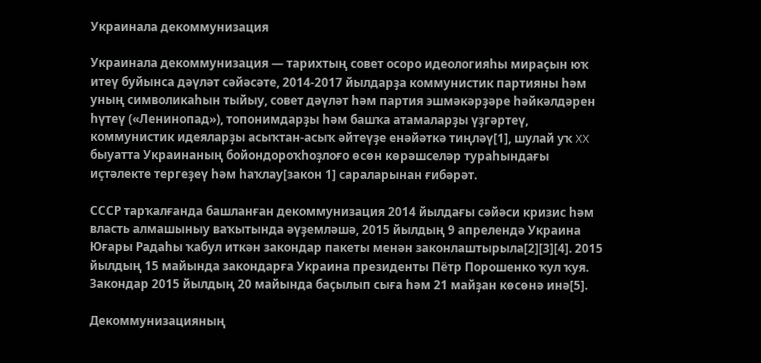Украинала декоммунизация

Украинала декоммунизация — тарихтың совет осоро идеологияһы мираҫын юҡ итеү буйынса дәүләт сәйәсәте, 2014-2017 йылдарҙа коммунистик партияны һәм уның символикаһын тыйыу, совет дәүләт һәм партия эшмәкәрҙәре һәйкәлдәрен һүтеү («Ленинопад»), топонимдарҙы һәм башҡа атамаларҙы үҙгәртеү, коммунистик идеяларҙы асыҡтан-асыҡ әйтеүҙе енәйәткә тиңләү[1], шулай уҡ XX быуатта Украинаның бойондороҡһоҙлоғо өсөн көрәшселәр тураһындағы иҫтәлекте тергеҙеү һәм һаҡлау[закон 1] сараларынан ғибәрәт.

СССР тарҡалғанда башланған декоммунизация 2014 йылдағы сәйәси кризис һәм власть алмашыныу ваҡытында әүҙемләшә, 2015 йылдың 9 апрелендә Украина Юғары Радаһы ҡабул иткән закондар пакеты менән законлаштырыла[2][3][4]. 2015 йылдың 15 майында закондарға Украина президенты Пётр Порошенко ҡул ҡуя. Закондар 2015 йылдың 20 майында баҫылып сыға һәм 21 майҙан көсөнә инә[5].

Декоммунизацияның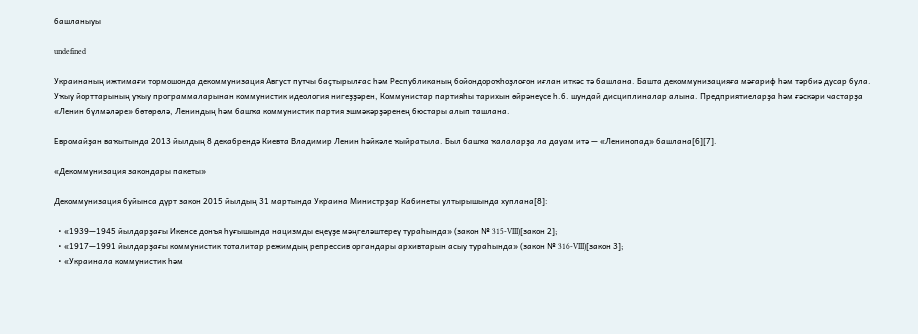башланыуы

undefined

Украинаның ижтимағи тормошонда декоммунизация Август путчы баҫтырылғас һәм Республиканың бойондороҡһоҙлоғон иғлан иткәс тә башлана. Башта декоммунизацияға мәғариф һәм тәрбиә дусар була. Уҡыу йорттарының уҡыу программаларынан коммунистик идеология нигеҙҙәрен, Коммунистар партияһы тарихын өйрәнеүсе һ.б. шундай дисциплиналар алына. Предприятиеларҙа һәм ғәскәри частарҙа «Ленин бүлмәләре» бөтөрөлә, Лениндың һәм башҡа коммунистик партия эшмәкәрҙәренең бюстары алып ташлана.

Евромайҙан ваҡытында 2013 йылдың 8 декабрендә Киевта Владимир Ленин һәйкәле ҡыйратыла. Был башҡа ҡалаларҙа ла дауам итә — «Ленинопад» башлана[6][7].

«Декоммунизация закондары пакеты»

Декоммунизация буйынса дүрт закон 2015 йылдың 31 мартында Украина Министрҙар Кабинеты ултырышында хуплана[8]:

  • «1939—1945 йылдарҙағы Икенсе донъя һуғышында нацизмды еңеүҙе мәңгеләштереү тураһында» (закон № 315-VIII)[закон 2];
  • «1917—1991 йылдарҙағы коммунистик тоталитар режимдың репрессив органдары архивтарын асыу тураһында» (закон № 316-VIII)[закон 3];
  • «Украинала коммунистик һәм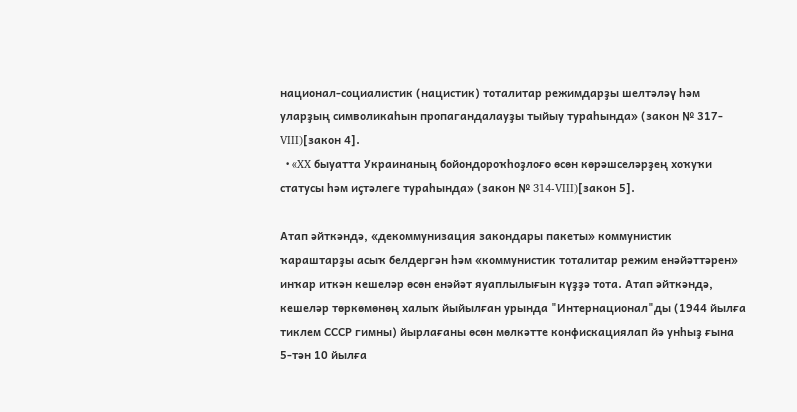национал-социалистик (нацистик) тоталитар режимдарҙы шелтәләү һәм уларҙың символикаһын пропагандалауҙы тыйыу тураһында» (закон № 317-VIII)[закон 4].
  • «XX быуатта Украинаның бойондороҡһоҙлоғо өсөн көрәшселәрҙең хоҡуҡи статусы һәм иҫтәлеге тураһында» (закон № 314-VIII)[закон 5].

Атап әйткәндә, «декоммунизация закондары пакеты» коммунистик ҡараштарҙы асыҡ белдергән һәм «коммунистик тоталитар режим енәйәттәрен» инҡар иткән кешеләр өсөн енәйәт яуаплылығын күҙҙә тота. Атап әйткәндә, кешеләр төркөмөнөң халыҡ йыйылған урында "Интернационал"ды (1944 йылға тиклем СССР гимны) йырлағаны өсөн мөлкәтте конфискациялап йә унһыҙ ғына 5-тән 10 йылға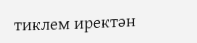тиклем иректән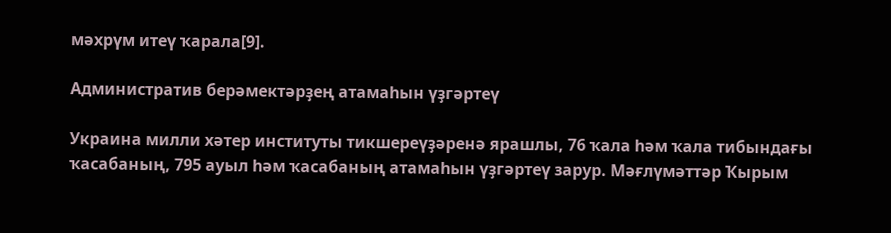мәхрүм итеү ҡарала[9].

Административ берәмектәрҙең атамаһын үҙгәртеү

Украина милли хәтер институты тикшереүҙәренә ярашлы, 76 ҡала һәм ҡала тибындағы ҡасабаның, 795 ауыл һәм ҡасабаның атамаһын үҙгәртеү зарур. Мәғлүмәттәр Ҡырым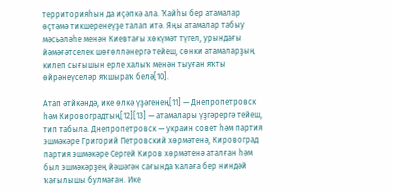территорияһын да иҫәпкә ала. Ҡайһы бер атамалар өҫтәмә тикшеренеүҙе талап итә. Яңы атамалар табыу мәсьәләһе менән Киевтағы хөкүмәт түгел, урындағы йәмәғәтселек шөғөлләнергә тейеш, сөнки атамаларҙың килеп сығышын ерле халыҡ менән тыуған яҡты өйрәнеүселәр яҡшыраҡ белә[10].

Атап әтйкәндә, ике өлкә үҙәгенең[11] — Днепропетровск һәм Кировоградтың[12][13] — атамалары үҙгәрергә тейеш, тип табыла. Днепропетровск — украин совет һәм партия эшмәкәре Григорий Петровский хөрмәтенә, Кировоград партия эшмәкәре Сергей Киров хөрмәтенә аталған һәм был эшмәкәрҙең йәшәгән сағында ҡалаға бер ниндәй ҡағылышы булмаған. Ике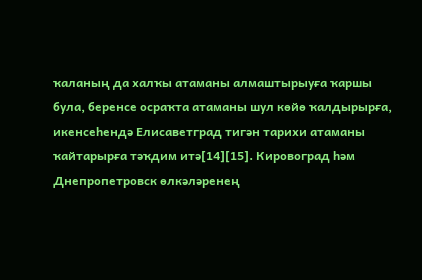ҡаланың да халҡы атаманы алмаштырыуға ҡаршы була, беренсе осраҡта атаманы шул көйө ҡалдырырға, икенсеһендә Елисаветград тигән тарихи атаманы ҡайтарырға тәҡдим итә[14][15]. Кировоград һәм Днепропетровск өлкәләренең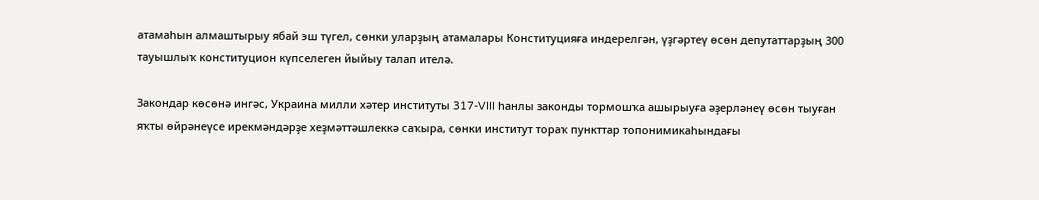атамаһын алмаштырыу ябай эш түгел, сөнки уларҙың атамалары Конституцияға индерелгән, үҙгәртеү өсөн депутаттарҙың 300 тауышлыҡ конституцион күпселеген йыйыу талап ителә.

Закондар көсөнә ингәс, Украина милли хәтер институты 317-VIII һанлы законды тормошҡа ашырыуға әҙерләнеү өсөн тыуған яҡты өйрәнеүсе ирекмәндәрҙе хеҙмәттәшлеккә саҡыра, сөнки институт тораҡ пункттар топонимикаһындағы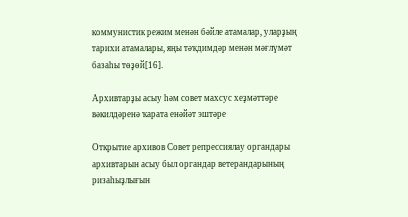коммунистик режим менән бәйле атамалар, уларҙың тарихи атамалары, яңы тәҡдимдәр менән мәғлүмәт базаһы төҙөй[16].

Архивтарҙы асыу һәм совет махсус хеҙмәттәре вәкилдәренә ҡарата енәйәт эштәре

Открытие архивов Совет репрессиялау органдары архивтарын асыу был органдар ветерандарының ризаһыҙлығын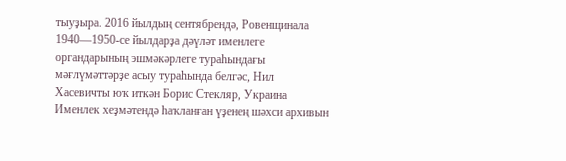тыуҙыра. 2016 йылдың сентябрендә, Ровенщинала 1940—1950-се йылдарҙа дәүләт именлеге органдарының эшмәкәрлеге тураһындағы мәғлүмәттәрҙе асыу тураһында белгәс, Нил Хасевичты юҡ иткән Борис Стекляр, Украина Именлек хеҙмәтендә һаҡланған үҙенең шәхси архивын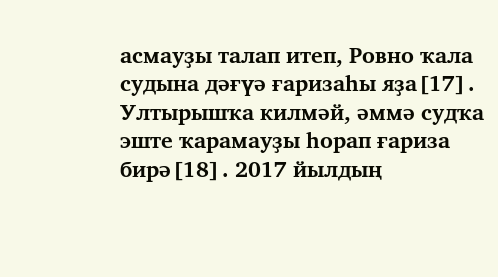асмауҙы талап итеп, Ровно ҡала судына дәғүә ғаризаһы яҙа[17]. Ултырышҡа килмәй, әммә судҡа эште ҡарамауҙы һорап ғариза бирә[18]. 2017 йылдың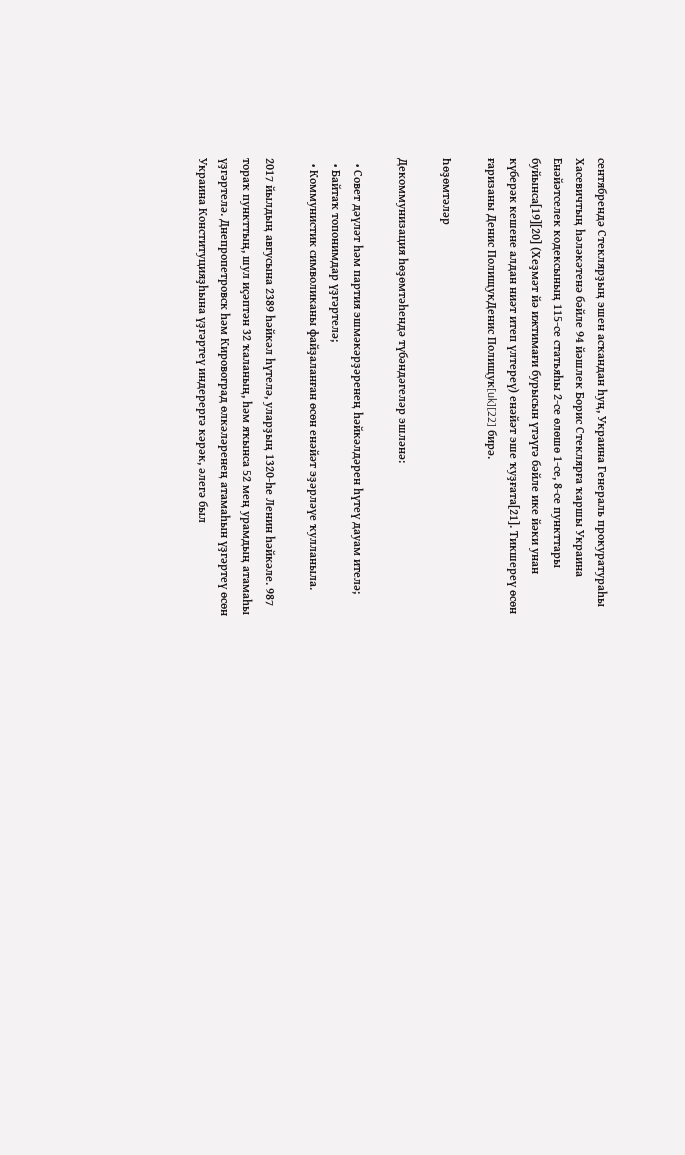сентябрендә Стеклярҙың эшен асҡандан һуң, Украина Генераль прокуратураһы Хасевичтың һәләкәтенә бәйле 94 йәшлек Борис Стеклярға ҡаршы Украина Енәйәтселек кодексының 115-се статьяһы 2-се өлөшө 1-се, 8-се пункттары буйынса[19][20] (Хеҙмәт йә ижтимағи бурысын үтәүгә бәйле ике йәки унан күберәк кешене алдан ниәт итеп үлтереү) енәйәт эше ҡуҙғата[21]. Тикшереү өсөн ғаризаны Денис ПолищукДенис Полищук[uk][22] бирә.

Һөҙөмтәләр

Декоммунизация һөҙөмтәһендә түбәндәгеләр эшләнә:

  • Совет дәүләт һәм партия эшмәкәрҙәренең һәйкәлдәрен һүтеү дауам ителә;
  • Байтаҡ топонимдар үҙгәртелә;
  • Коммунистик символиканы файҙаланған өсөн енәйәт эҙәрләүе ҡулланыла.

2017 йылдың авгусына 2389 һәйкәл һүтелә, уларҙың 1320-һе Ленин һәйкәле. 987 тораҡ пункттың, шул иҫәптән 32 ҡаланың, һәм яҡынса 52 мең урамдың атамаһы үҙгәртелә. Днепропетровск һәм Кировоград өлкәләренең атамаһын үҙгәртеү өсөн Украина Конституцияҙһына үҙгәртеү индерергә кәрәк, әлегә был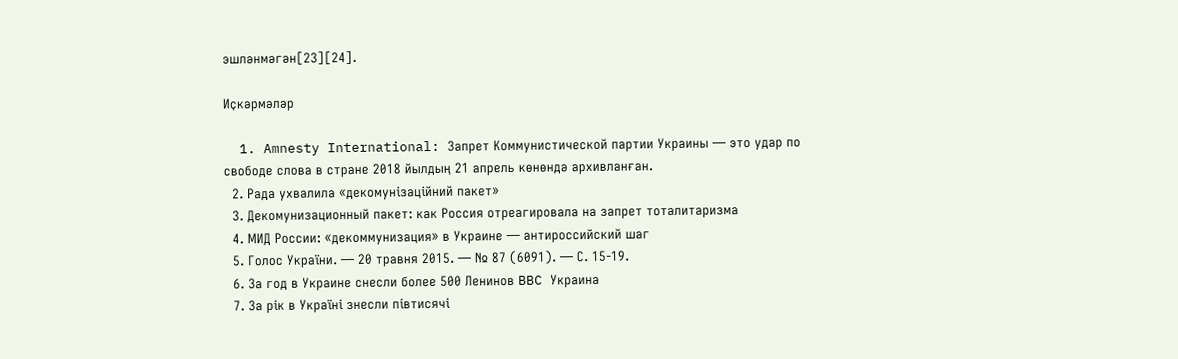эшләнмәгән[23][24].

Иҫкәрмәләр

  1. Amnesty International: Запрет Коммунистической партии Украины — это удар по свободе слова в стране 2018 йылдың 21 апрель көнөндә архивланған.
  2. Рада ухвалила «декомунізаційний пакет»
  3. Декомунизационный пакет: как Россия отреагировала на запрет тоталитаризма
  4. МИД России: «декоммунизация» в Украине — антироссийский шаг
  5. Голос України. — 20 травня 2015. — № 87 (6091). — С. 15-19.
  6. За год в Украине снесли более 500 Ленинов BBC Украина
  7. За рік в Україні знесли півтисячі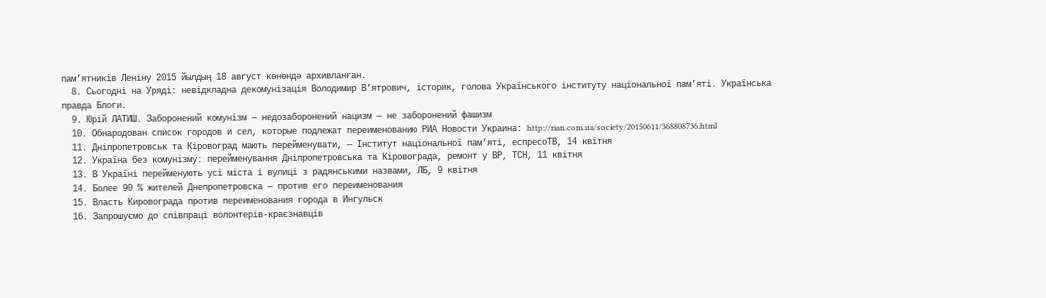пам’ятників Леніну 2015 йылдың 18 август көнөндә архивланған.
  8. Сьогодні на Уряді: невідкладна декомунізація Володимир В’ятрович, історик, голова Українського інституту національної пам’яті. Українська правда Блоги.
  9. Юрій ЛАТИШ. Заборонений комунізм — недозаборонений нацизм — не заборонений фашизм
  10. Обнародован список городов и сел, которые подлежат переименованию РИА Новости Украина: http://rian.com.ua/society/20150611/368808736.html
  11. Дніпропетровськ та Кіровоград мають перейменувати, — Інститут національної пам’яті, еспресоТВ, 14 квітня
  12. Україна без комунізму: перейменування Дніпропетровська та Кіровограда, ремонт у ВР, ТСН, 11 квітня
  13. В Україні перейменують усі міста і вулиці з радянськими назвами, ЛБ, 9 квітня
  14. Более 90 % жителей Днепропетровска — против его переименования
  15. Власть Кировограда против переименования города в Ингульск
  16. Запрошуємо до співпраці волонтерів-краєзнавців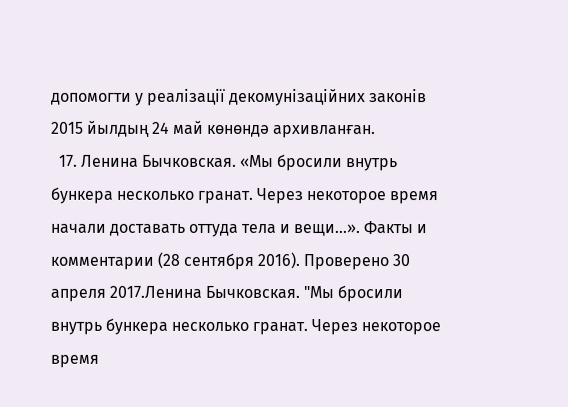допомогти у реалізації декомунізаційних законів 2015 йылдың 24 май көнөндә архивланған.
  17. Ленина Бычковская. «Мы бросили внутрь бункера несколько гранат. Через некоторое время начали доставать оттуда тела и вещи…». Факты и комментарии (28 сентября 2016). Проверено 30 апреля 2017.Ленина Бычковская. "Мы бросили внутрь бункера несколько гранат. Через некоторое время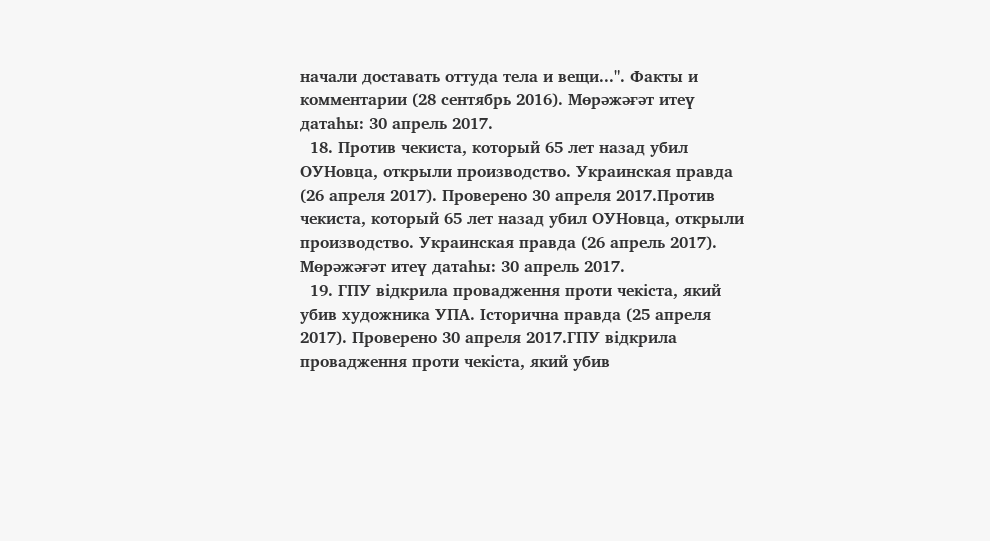начали доставать оттуда тела и вещи...". Факты и комментарии (28 сентябрь 2016). Мөрәжәғәт итеү датаһы: 30 апрель 2017.
  18. Против чекиста, который 65 лет назад убил ОУНовца, открыли производство. Украинская правда (26 апреля 2017). Проверено 30 апреля 2017.Против чекиста, который 65 лет назад убил ОУНовца, открыли производство. Украинская правда (26 апрель 2017). Мөрәжәғәт итеү датаһы: 30 апрель 2017.
  19. ГПУ відкрила провадження проти чекіста, який убив художника УПА. Історична правда (25 апреля 2017). Проверено 30 апреля 2017.ГПУ відкрила провадження проти чекіста, який убив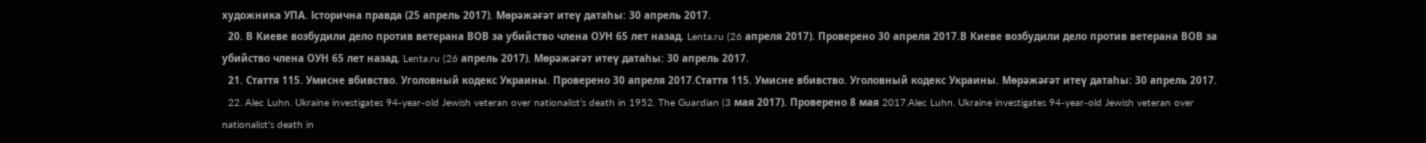художника УПА. Історична правда (25 апрель 2017). Мөрәжәғәт итеү датаһы: 30 апрель 2017.
  20. В Киеве возбудили дело против ветерана ВОВ за убийство члена ОУН 65 лет назад. Lenta.ru (26 апреля 2017). Проверено 30 апреля 2017.В Киеве возбудили дело против ветерана ВОВ за убийство члена ОУН 65 лет назад. Lenta.ru (26 апрель 2017). Мөрәжәғәт итеү датаһы: 30 апрель 2017.
  21. Стаття 115. Умисне вбивство. Уголовный кодекс Украины. Проверено 30 апреля 2017.Стаття 115. Умисне вбивство. Уголовный кодекс Украины. Мөрәжәғәт итеү датаһы: 30 апрель 2017.
  22. Alec Luhn. Ukraine investigates 94-year-old Jewish veteran over nationalist’s death in 1952. The Guardian (3 мая 2017). Проверено 8 мая 2017.Alec Luhn. Ukraine investigates 94-year-old Jewish veteran over nationalist's death in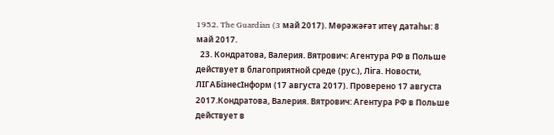1952. The Guardian (3 май 2017). Мөрәжәғәт итеү датаһы: 8 май 2017.
  23. Кондратова, Валерия. Вятрович: Агентура РФ в Польше действует в благоприятной среде (рус.), Лiга. Новости, ЛIГАБiзнесIнформ (17 августа 2017). Проверено 17 августа 2017.Кондратова, Валерия. Вятрович: Агентура РФ в Польше действует в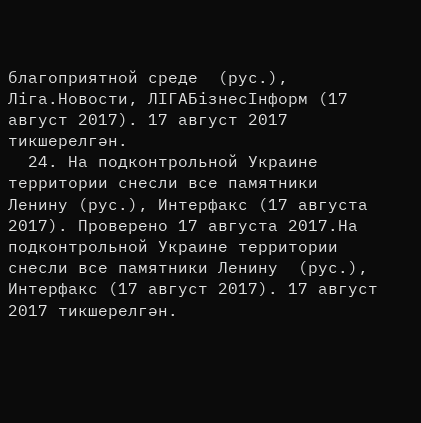благоприятной среде  (рус.), Лiга.Новости, ЛIГАБiзнесIнформ (17 август 2017). 17 август 2017 тикшерелгән.
  24. На подконтрольной Украине территории снесли все памятники Ленину (рус.), Интерфакс (17 августа 2017). Проверено 17 августа 2017.На подконтрольной Украине территории снесли все памятники Ленину  (рус.), Интерфакс (17 август 2017). 17 август 2017 тикшерелгән.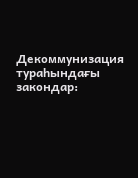Декоммунизация тураһындағы закондар: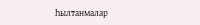Һылтанмалар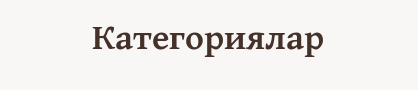Категориялар